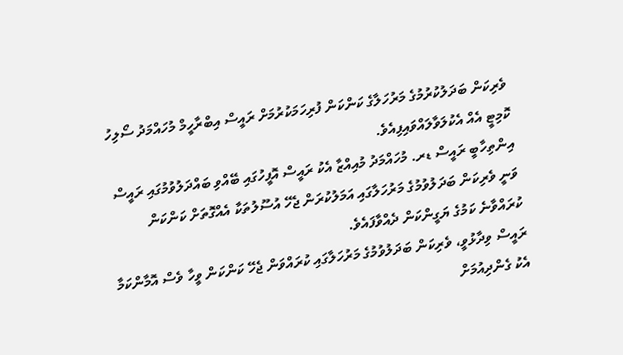ވެރިކަން ބަދަލުކުރުމުގެ މަރުހަލާގެ ކަންކަން ފުރިހަމަކުރުމަށް ރައީސް އިބްރާހީމް މުހައްމަދު ސޯލިހު ކޮމިޓީ އެއް އެކުލަވާލައްވައިފިއެވެ.
އިންތިހާބީ ރައީސް ޑރ. މުހައްމަދު މުއިއްޒާ އެކު ރައީސް އޮފީހުގައި ބޭއްވި ބައްދަލުވުމުގައި ރައީސް ވަނީ ވެރިކަން ބަދަލުވުމުގެ މަރުހަލާގައި އަމަލުކުރަން ޖެހޭ އުސޫލުތަކާ އެއްގޮތަށް ކަންކަން ކުރައްވާނެ ކަމުގެ ޔަގީންކަން ދެއްވާފައެވެ.
ރައީސް ވިދާޅުވީ، ވެރިކަން ބަދަލުވުމުގެ މަރުހަލާގައި ކުރައްވަން ޖެހޭ ކަންކަން ވީހާ ވެސް އޮމާންކަމާ އެކު ގެންދިއުމަށް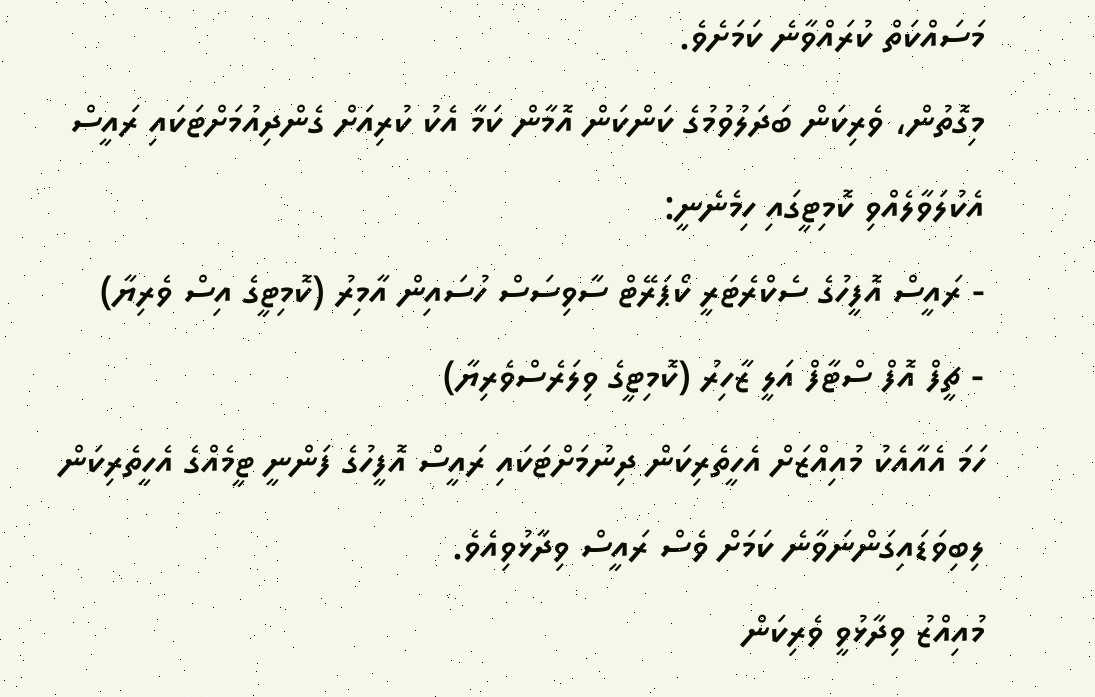މަސައްކަތް ކުރައްވާނެ ކަމަށެވެ.
މިގޮތުން، ވެރިކަން ބަދަލުވުމުގެ ކަންކަން އޮމާން ކަމާ އެކު ކުރިއަށް ގެންދިއުމަށްޓަކައި ރައީސް އެކުލަވާލެއްވި ކޮމިޓީގައި ހިމެނެނީ:
- ރައީސް އޮފީހުގެ ސެކްރެޓަރީ ކޯޕަރޭޓް ސާވިސަސް ހުސައިން އާމިރު (ކޮމިޓީގެ އިސް ވެރިޔާ)
- ޗީފް އޮފް ސްޓާފް އަލީ ޒާހިރު (ކޮމިޓީގެ ވިލަރެސްވެރިޔާ)
ހަމަ އެއާއެކު މުއިއްޒަށް އެހީތެރިކަން ދިނުމަށްޓަކައި ރައީސް އޮފީހުގެ ފަންނީ ޓީމެއްގެ އެހީތެރިކަން ލިބިވަޑައިގަންނަވާނެ ކަމަށް ވެސް ރައީސް ވިދާޅުވިއެވެ.
މުއިއްޒު ވިދާޅުވީ ވެރިކަން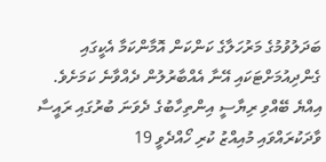ބަދަލުވުމުގެ މަރުހަލާގެ ކަންކަން އޮމާންކަމާ އެކީގައި ގެންދިއުމަށްޓަކައި އޭނާ އެއްބާރުލުން ދެއްވާނެ ކަމަށެވެ.
އިއްޔެ ބޭއްވި ރިޔާސީ އިންތިހާބުގެ ދެވަނަ ބުރުގައި ރައީސާ ވާދަކުރައްވައި މުއިއްޒު ކުރި ހޯއްދެވީ 19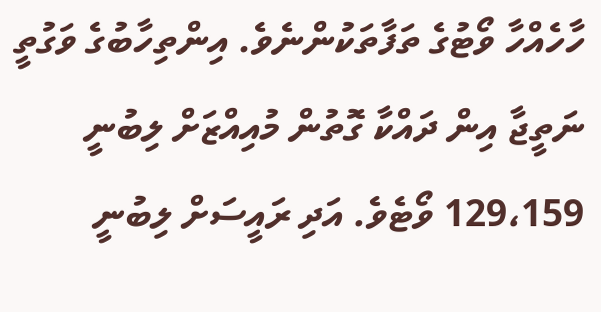ހާހެއްހާ ވޯޓުގެ ތަފާތަކުންނެވެ. އިންތިހާބުގެ ވަގުތީ ނަތީޖާ އިން ދައްކާ ގޮތުން މުއިއްޒަށް ލިބުނީ 129،159 ވޯޓެވެ. އަދި ރައީސަށް ލިބުނީ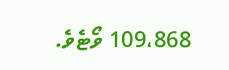109،868 ވޯޓެވެ.